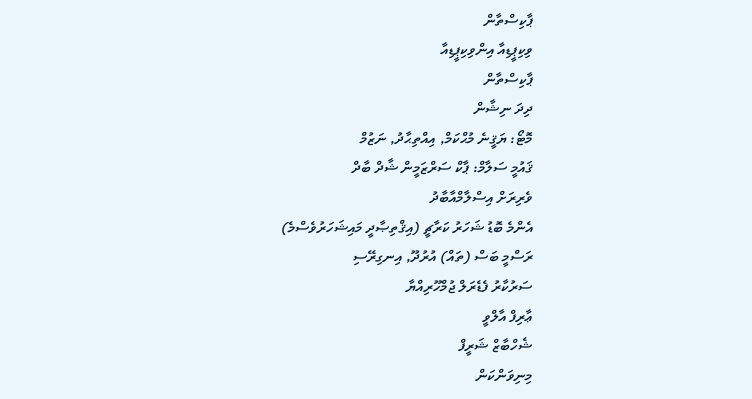ޕާކިސްތާން
ވިކިޕީޑިއާ އިންވިކިޕީޑިއާ
ޕާކިސްތާން
ދިދަ ނިޝާން
މޮޓޯ: ޔަޤީނެ މުޙްކަމް, އިއްތިޙާދު, ނަޒުމް
ޤައުމީ ސަލާމް: ޕާކް ސަރްޒަމީން ޝާދް ބާދް
ވެރިރަށް އިސްލާމްއާބާދު
އެންމެ ބޮޑު ޝަހަރު ކަރާޗީ (އިޤްތިޞާދީ މައިޝަހަރުވެސްމެ)
ރަސްމީ ބަސް (ތައް) އުރުދޫ, އިނގިރޭސި
ސަރުކާރު ފެޑެރަލް ޖުމްހޫރިއްޔާ
ޢާރިފް އާލްވީ
ޝެހްބާޒް ޝަރީފް
މިނިވަންކަން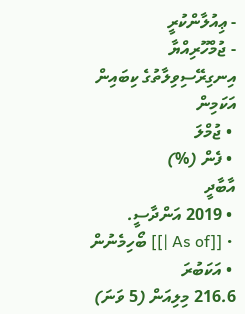- ޢިއުލާންކުރީ
- ޖުމްހޫރިއްޔާ
އިނގިރޭސިވިލާތުގެ ކިބައިން
އަކަމިން
 • ޖުމްލަ
 • ފެން (%)
އާބާދީ
 • 2019 އަންދާސީ.
 • [[As of |]] ބޯހިމެނުން
 • އަކަބުރަ
216.6 މިލިއަން (5 ވަނަ)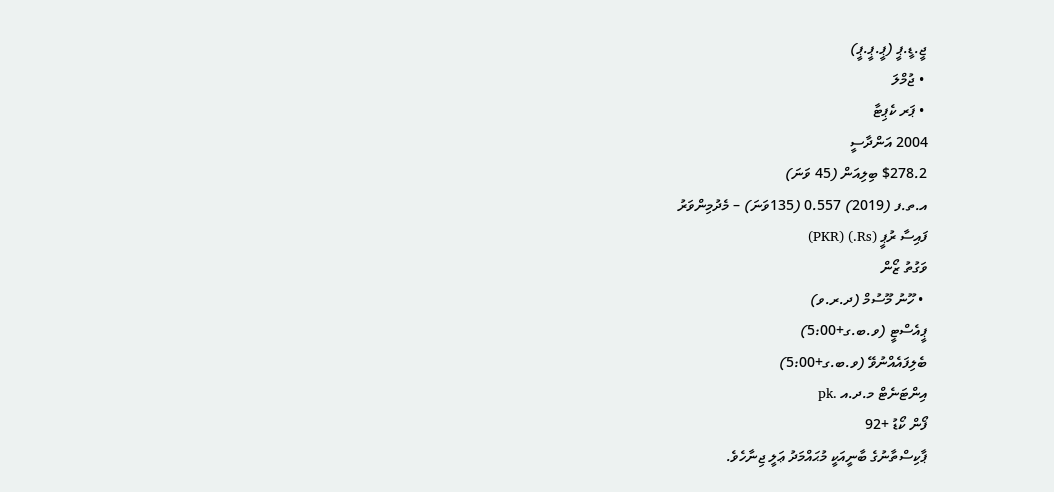ޖީ.ޑީ.ޕީ (ޕީ.ޕީ.ޕީ)
 • ޖުމްލަ
 • ޕަރ ކެޕިޓާ
2004 އަންދާސީ
$278.2 ބިލިއަން (45 ވަނަ)
އ.ތ.ފ (2019) 0.557 (135ވަނަ) – މެދުމިންވަރު
ފައިސާ ރުޕީ (Rs.) (PKR)
ވަގުތު ޒޯން
 • ހޫނު މޫސުމް (ދ.ރ.ވ)
ޕީއެސްޓީ (ވ.ބ.ގ+5:00)
ބެލިފައެއްނުވޭ (ވ.ބ.ގ+5:00)
އިންޓަނެޓް މ.ދ.އ .pk
ފޯން ކޯޑު +92
ޕާކިސްތާނުގެ ބާނީއަކީ މުޙައްމަދު ޢަލީ ޖިނާހެވެ.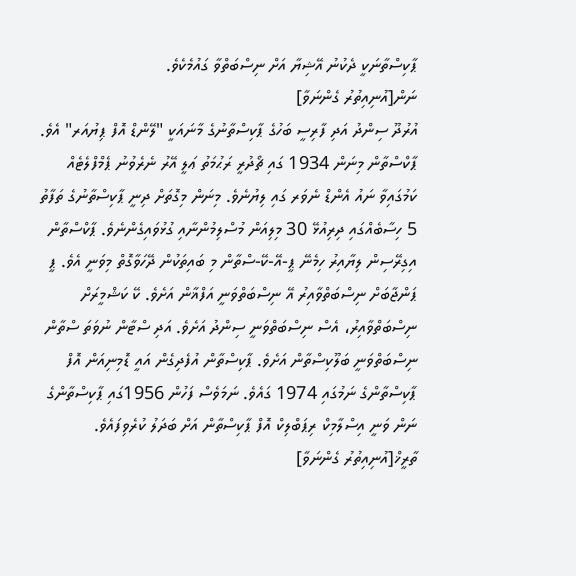ޕާކިސްތާނަކީ ދެކުނު އޭޝިޔާ އަށް ނިސްބަތްވާ ގައުމެކެވެ.
ނަން[އުނިއިތުރު ގެންނަވާ]
އުރުދޫ ސިންދު އަދި ފާރިސީ ބަހުގެ ޕާކިސްތާނުގެ މާނައަކީ "ލޭންޑް އޮފް ޕިޔުއަރ" އެވެ. ޕާކްސްތާން މިނަން 1934 ގައި ޗޯދުރީ ރަޙުމަތު ޢަލީ އޭރު ނެރެވުނު ޕެމްފްލެޓެއް ކަމުގައިވާ ނައު އެންޑް ނެވަރ ގައި ލިޔުނެވެ. މިނަން މިގޮތަށް ދިނީ ޕާކިސްތާނުގެ ތަފާތު 5 ހިސާބެއްގައި ދިރިއުޅޭ 30 މިލިއަން މުސްލިމުންނާއި ގުޅުވައިގެންނެވެ. ޕާކްސްތާން އިގިރޭސިން ލިޔާއިރު ހިމެނޭ ޕީ-އޭ-ކޭ-ސްތާން މި ބައިތަކުން ދޭހަވާގޮތް މިވަނީ އެވެ. ޕީ ޕަންޖާބަށް ނިސްބަތްވާއިރު އޭ ނިސްބަތްވަނީ އަފްޣާން އަށެވެ. ކޭ ކަޝްމީރަށް ނިސްބަތްވާއިރު، އެސް ނިސްބަތްވަނީ ސިންދު އަށެވެ. އަދި ސްޓާން ނުވަތަ ސްތާން ނިސްބަތްވަނީ ބަލޫކިސްތާން އަށެވެ. ޕާކިސްތާން އުފެދިގެން އައީ ޑޮމިނިއަން އޮފް ޕާކިސްތާންގެ ނަމުގައި 1974 ގައެވެ. ނަމަވެސް ފަހުން 1956ގައި ޕާކިސްތާންގެ ނަން ވަނީ އިސްލާމިކް ރިޕަބްލިކް އޮފް ޕާކިސްތާން އަށް ބަދަލު ކުރެވިފައެވެ.
ތާރީޚް[އުނިއިތުރު ގެންނަވާ]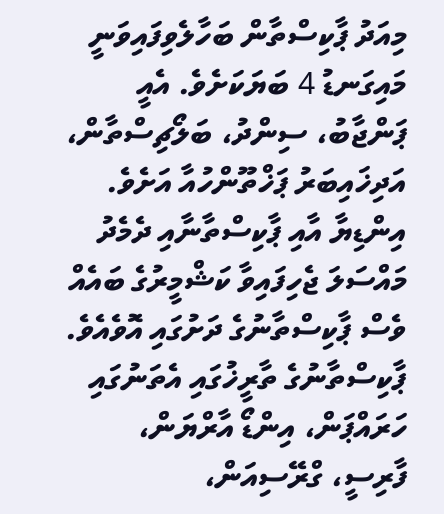މިއަދު ޕާކިސްތާން ބަހާލެވިފައިވަނީ މައިގަނޑު 4 ބަޔަކަށެވެ. އެއީ ޕަންޖާބު، ސިންދު، ބަލޯޗިސްތާން، އަދިޚައިބަރު ޕަޚްތޫންހުއާ އަށެވެ. އިންޑިޔާ އާއި ޕާކިސްތާނާއި ދެމެދު މައްސަލަ ޖެހިފައިވާ ކަޝްމީރުގެ ބައެއް ވެސް ޕާކިސްތާނުގެ ދަށުގައި އޮވެއެވެ.
ޕާކިސްތާނުގެ ތާރީޚުގައި އެތަނުގައި ހަރައްޕަން، އިންޑޯ އާރްޔަން، ފާރިސީ، ގްރޭސިއަން،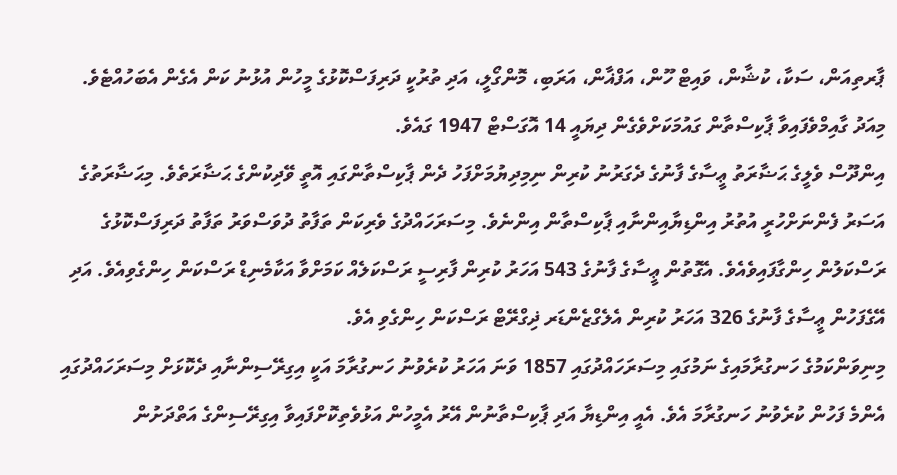ޕާރތިއަން، ސަކާ، ކުޝާން، ވައިޓް ހޫން، އަފްޣާން، އަރަބި، މޮންގޯލީ، އަދި ތުރުކީ ދަރިފަސްކޮޅުގެ މީހުން އުޅުނު ކަން އެގެން އެބަހުއްޓެވެ. މިއަދު ގާއިމްވެފައިވާ ޕާކިސްތާން ގައުމަކަށްވެގެން ދިޔައީ 14 އޮގަސްޓް 1947 ގައެވެ.
އިންދޫސް ވެލީގެ ޙަޟާރަތު ޢީސާގެ ފާނުގެ ދެގަރުނު ކުރިން ނިމިދިޔުމަށްފަހު ދެން ޕާކިސްތާންގައި އޮތީ ވޭދިކުންގެ ޙަޟާރަތެވެ. މިޙަޟާރަތުގެ އަސަރު ފެންނަށްހުރީ އުތުރު އިންޑިޔާއިންނާއި ޕާކިސްތާން އިންނެވެ. މިސަރަހައްދުގެ ވެރިކަން ތަފާތު ދުވަސްވަރު ތަފާތު ދަރިފަސްކޮޅުގެ ރަސްކަލުން ހިންގާފައިވެއެވެ. އެގޮތުން ޢީސާގެ ފާނުގެ 543 އަހަރު ކުރިން ފާރިސީ ރަސްކަލެއް ކަމަށްވާ އަކާމެނިޑް ރަސްކަން ހިންގެވިއެވެ. އަދި އޭގެފަހުން ޢީސާގެ ފާނުގެ 326 އަހަރު ކުރިން އެލެގްޒެންޑަރ ޛިގްރޭޓް ރަސްކަން ހިންގެވި އެވެ.
މިނިވަންކަމުގެ ހަނގުރާމައިގެ ނަމުގައި މިސަރަހައްދުގައި 1857 ވަނަ އަހަރު ކުރެވުނު ހަނގުރާމަ އަކީ އިގިރޭސިންނާއި ދެކޮޅަށް މިސަރަހައްދުގައި އެންމެ ފަހުން ކުރެވުނު ހަނގުރާމަ އެވެ. އެއީ އިންޑިޔާ އަދި ޕާކިސްތާނުން އޭރު އެމީހުން އަޅުވެތިކޮށްފައިވާ އިގިރޭސިންގެ އަތްދަށުން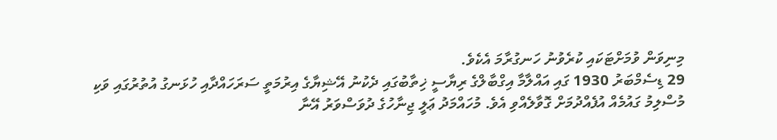މިނިވަން ވުމަށްޓަކައި ކުރެވުނު ހަނގުރާމަ އެކެވެ.
29 ޑިސެމްބަރު 1930 ގައި އައްލާމާ އިގްބާލްގެ ރިޔާސީ ޚިތާބުގައި ދެކުނު އޭޝިޔާގެ އިރުމަތީ ސަރަހައްދާއި ހުޅަނގު އުތުރުގައި ވަކި މުސްލިމު ގައުމެއް އުފެއްދުމަށް ގޮވާލެއްވި އެވެ. މުހައްމަދު ޢަލީ ޖިނާހުގެ ދުވަސްވަރު އޭނާ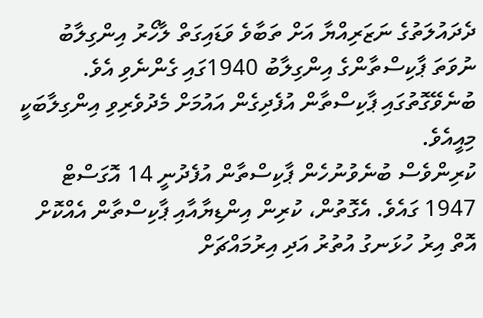ދެދައުލަތުގެ ނަޒަރިއްޔާ އަށް ތަބާވެ ވަޑައިގަތް ލާހޯރު އިންގިލާބު ނުވަތަ ޕާކިސްތާންގެ އިންގިލާބު 1940ގައި ގެންނެވި އެވެ. ބުނެވޭގޮތުގައި ޕާކިސްތާން އުފެދިގެން އައުމަށް މެދުވެރިވި އިންގިލާބަކީ މިއީއެވެ.
ކުރިންވެސް ބުނެވުނުހެން ޕާކިސްތާން އުފެދުނީ 14 އޮގަސްޓް 1947 ގައެވެ. އެގޮތުން، ކުރިން އިންޑިޔާއާއި ޕާކިސްތާން އެއްކޮށް އޮތް އިރު ހުޅަނގު އުތުރު އަދި އިރުމައްޗަށް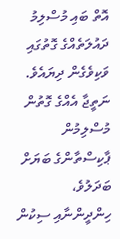އޮތް ބައި މުސްލިމު ދައުލަތެއްގެ ގޮތުގައި ވަކިވެގެން ދިޔައެވެ. ނަތީޖާ އެއްގެ ގޮތުން މުސްލިމުން ޕާކިސްތާންގެ ބަޔަށް ބަދަލުވެ، ހިންދީންނާއި ސިކުން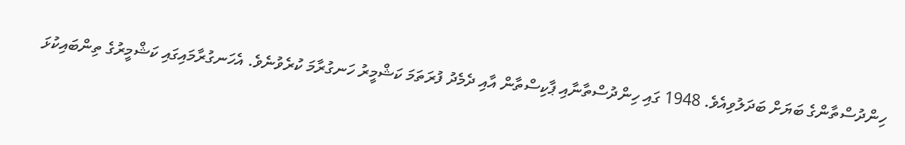ހިންދުސްތާންގެ ބަޔަށް ބަދަލުވިއެވެ. 1948 ގައި ހިންދުސްތާނާއި ޕާކިސްތާން އާއި ދެމެދު ފުރަތަމަ ކަޝްމީރު ހަނގުރާމަ ކުރެވުނެވެ. އެހަނގުރާމައިގައި ކަޝްމީރުގެ ތިންބައިކުޅަ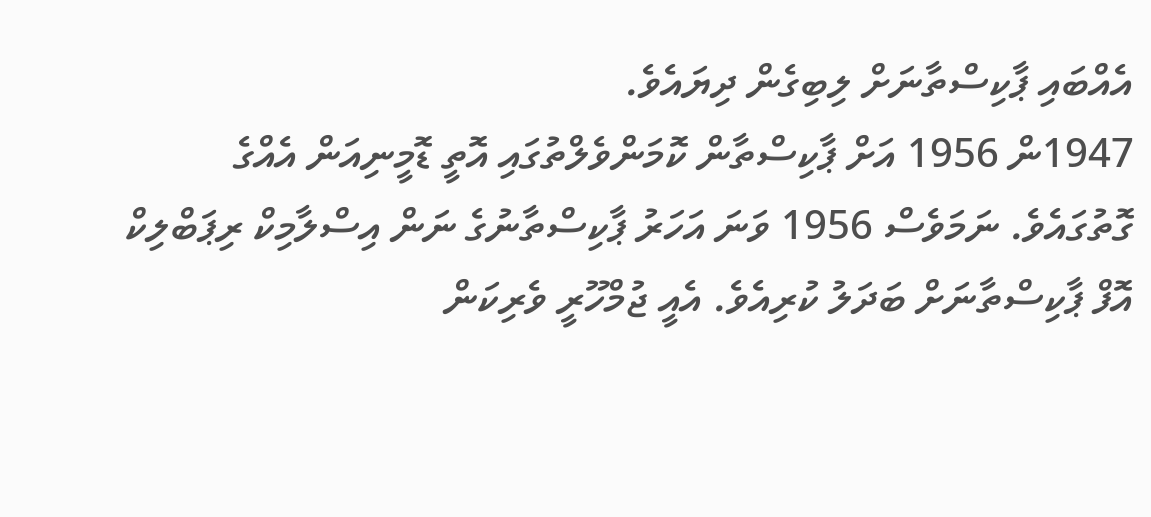އެއްބައި ޕާކިސްތާނަށް ލިބިގެން ދިޔައެވެ.
1947ން 1956 އަށް ޕާކިސްތާން ކޮމަންވެލްތުގައި އޮތީ ޑޮމީނިއަން އެއްގެ ގޮތުގައެވެ. ނަމަވެސް 1956 ވަނަ އަހަރު ޕާކިސްތާނުގެ ނަން އިސްލާމިކް ރިޕަބްލިކް އޮފް ޕާކިސްތާނަށް ބަދަލު ކުރިއެވެ. އެއީ ޖުމްހޫރީ ވެރިކަން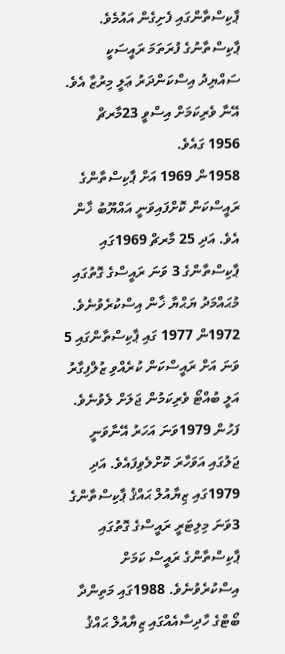ޕާކިސްތާންގައި ފެށިގެން އައުމެވެ. ޕާކިސްތާނުގެ ފުރަތަމަ ރައީސަކީ ސައްޔިދު އިސްކަންދަރު ޢަލީ މިރުޒާ އެވެ. އޭނާ ވެރިކަމަށް އިސްވީ 23މާރޗް 1956 ގައެވެ.
1958ން 1969 އަށް ޕާކިސްތާންގެ ރައީސްކަން ކޮށްފައިވަނީ އައްޔޫބު ޚާން އެވެ. އަދި 25 މާރޗް 1969ގައި ޕާކިސްތާންގެ 3 ވަނަ ރައީސްގެ ގޮތުގައި މުޙައްމަދު ޔަޙްޔާ ޚާން އިސްކުރެވުނެވެ.
1972ން 1977 ގައި ޕާކިސްތާންގައި 5 ވަނަ އަށް ރައީސްކަން ކުރެއްވި ޒުލްފިގާރު އަލީ ބުއްޓޯ ވެރިކަމުން ޖަލަށް ލެވުނެވެ. ފަހުން 1979ވަނަ އަހަރު އޭނާވަނީ ޖަލުގައި އަވަހާރަ ކޮށްލެވިފައެވެ. އަދި 1979ގައި ޒިޔާއުލް ޙައްޤު ޕާކިސްތާންގެ 3ވަނަ މިލިޓަރީ ރައީސްގެ ގޮތުގައި ޕާކިސްތާންގެ ރައީސް ކަމަށް އިސްކުރެވުނެވެ. 1988ގައި މަތިންދާ ބޯޓްގެ ހާދިސާއެއްގައި ޒިޔާއުލް ޙައްޤު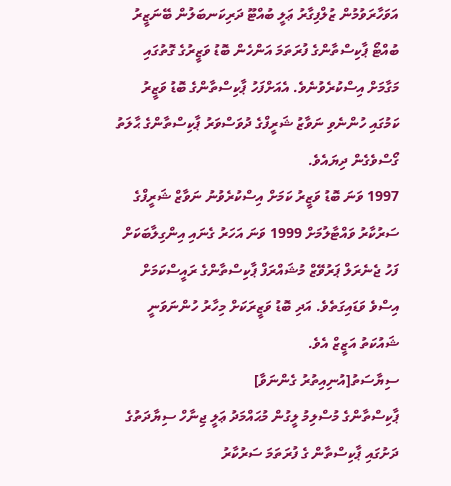އަވަހާރަވުމުން ޒުލްފިގާރު ޢަލީ ބުއްޓޫ ދަރިކަނބަލުން ބޭނަޒީރު ބުއްޓޯ ޕާކިސްތާންގެ ފުރަތަމަ އަންހެން ބޮޑު ވަޒީރުގެ ގޮތުގައި މަގާމަށް އިސްކުރެވުނެވެ. އެއަށްފަހު ޕާކިސްތާންގެ ބޮޑު ވަޒީރު ކަމުގައި ހުންނެވި ނަވާޒު ޝަރީފްގެ ދުވަސްވަރު ޕާކިސްތާންގެ ޙާލަތު ގޯސްވެގެން ދިޔައެވެ.
1997 ވަނަ ބޮޑު ވަޒީރު ކަމަށް އިސްކުރެވުނު ނަވާޒް ޝަރީފްގެ ސަރުކާރު ވައްޓާލުމަށް 1999 ވަނަ އަހަރު ގެނައި އިންގިލާބަކަށް ފަހު ޖެނެރަލް ޕަރުވޭޒް މުޝައްރަފް ޕާކިސްތާންގެ ރައީސްކަމަށް އިސްވެ ވަޑައިގަތެވެ. އަދި ބޮޑު ވަޒީރަކަށް މިހާރު ހުންނަވަނީ ޝައުކަތު އަޒީޒް އެވެ.
ސިޔާސަތު[އުނިއިތުރު ގެންނަވާ]
ޕާކިސްތާންގެ މުސްލިމު ލީގުން މުޙައްމަދު ޢަލީ ޖިނާހް ސިޔާދަތުގެ ދަށުގައި ޕާކިސްތާން ގެ ފުރަތަމަ ސަރުކާރު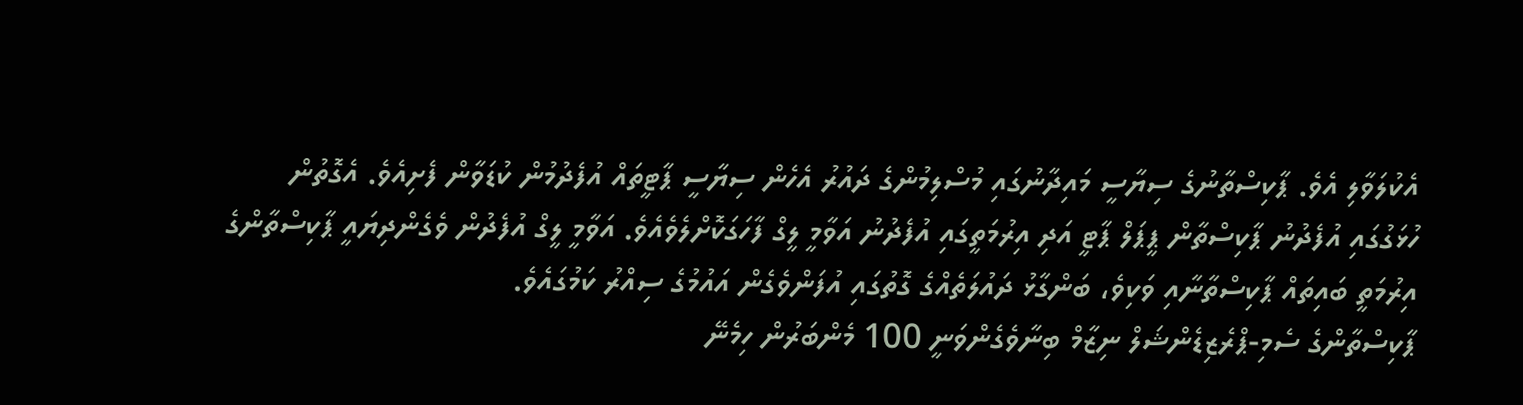އެކުލަވާލި އެވެ. ޕާކިސްތާނުގެ ސިޔާސީ މައިދާނުގައި މުސްލިމުންގެ ދައުރު އެހެން ސިޔާސީ ޕާޓީތައް އުފެދުމުން ކުޑަވާން ފެށިއެވެ. އެގޮތުން ހުޅަގުގައި އުފެދުނު ޕާކިސްތާން ޕީޕަލް ޕާޓީ އަދި އިރުމަތީގައި އުފެދުނު އަވާމީ ލީގް ފާހަގަކޮށްލެވެއެވެ. އަވާމީ ލީގް އުފެދުން ވެގެންދިޔައީ ޕާކިސްތާންގެ އިރުމަތީ ބައިތައް ޕާކިސްތާނާއި ވަކިވެ، ބަންގާޅު ދައުލަތެއްގެ ގޮތުގައި އުފަންވެގެން އައުމުގެ ސިއްރު ކަމުގައެވެ.
ޕާކިސްތާންގެ ސެމި-ޕްރެޒިޑެންޝަލް ނިޒާމް ބިނާވެގެންވަނީ 100 މެންބަރުން ހިމެނޭ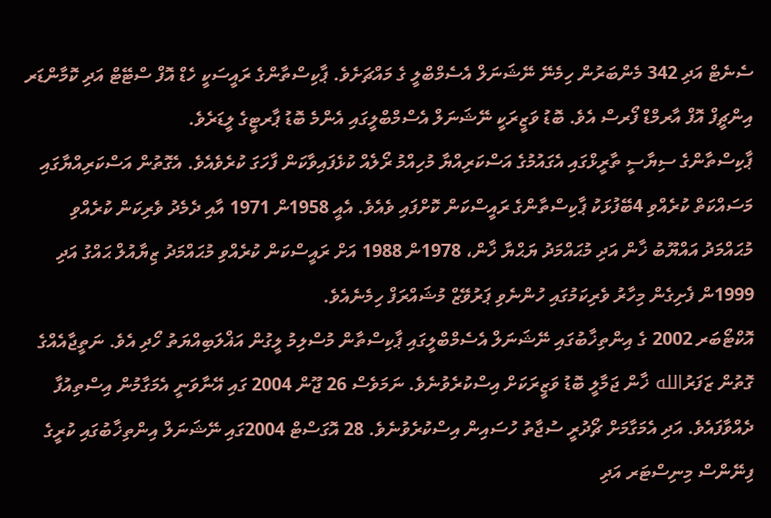ސެނެޓް އަދި 342 މެންބަރުން ހިމެނޭ ނޭޝަނަލް އެސެމްބްލީ ގެ މައްޗަށެވެ. ޕާކިސްތާންގެ ރައީސަކީ ހެޑް އޮފް ސްޓޭޓް އަދި ކޮމާންޑަރ އިންޗީފް އޮފް އާރމްޑް ފޯރސް އެވެ. ބޮޑު ވަޒީރަކީ ނޭޝަނަލް އެސްމްބްލީގައި އެންމެ ބޮޑު ޕާރޓީގެ ލީޑަރެވެ.
ޕާކިސްތާންގެ ސިޔާސީ ތާރީޅްގައި އެގައުމުގެ އަސްކަރިއްޔާ މުހިއްމު ރޯލެއް ކުޅެފައިވާކަން ފާހަގަ ކުރެވެއެވެ. އެގޮތުން އަސްކަރިއްޔާގައި މަސައްކަތް ކުރެއްވި 4ބޭފުޅަކު ޕާކިސްތާންގެ ރައީސްކަން ކޮށްފައި ވެއެވެ. އެއީ 1958ން 1971 އާއި ދެމެދު ވެރިކަން ކުރެއްވި މުޙައްމަދު އައްޔޫބު ޚާން އަދި މުޙައްމަދު ޔަޙްޔާ ޚާން، 1978ން 1988 އަށް ރައީސްކަން ކުރެއްވި މުޙައްމަދު ޒިޔާއުލް ޙައްގު އަދި 1999ން ފެށިގެން މިހާރު ވެރިކަމުގައި ހުންނެވި ޕަރުވޭޒް މުޝައްރަފް ހިމެނެއެވެ.
އޮކްޓޯބަރ 2002 ގެ އިންތިޚާބުގައި ނޭޝަނަލް އެސެމްބްލީގައި ޕާކިސްތާން މުސްލިމު ލީގުން އަޣްލަބިއްޔަތު ހޯދި އެވެ. ނަތީޖާއެއްގެ ގޮތުން ޒަފަރުالله ޚާން ޖަމާލީ ބޮޑު ވަޒީރަކަށް އިސްކުރެވުނެވެ. ނަމަވެސް 26 ޖޫން 2004 ގައި އޭނާވަނީ އެމަގާމުން އިސްތިއުފާ ދެއްވާފައެވެ. އަދި އެމަގާމަށް ޗޯދުރީ ސުޖާތު ހުސައިން އިސްކުރެވުނެވެ. 28 އޮގަސްޓް 2004ގައި ނޭޝަނަލް އިންތިޚާބުގައި ކުރީގެ ފިނޭންސް މިނިސްޓަރ އަދި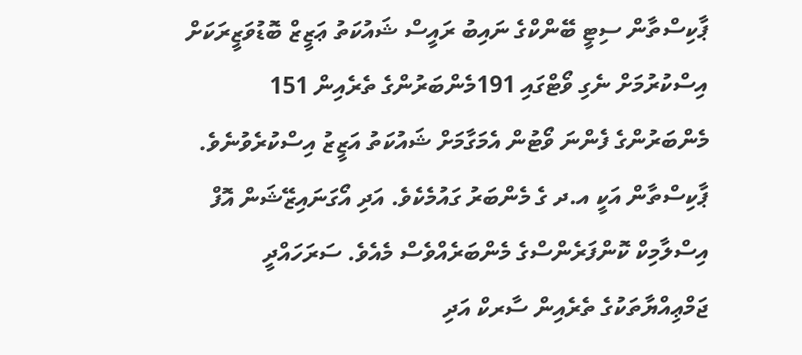ޕާކިސްތާން ސިޓީ ބޭންކްގެ ނައިބު ރައީސް ޝައުކަތު ޢަޒީޒް ބޮޑުވަޒީރަކަށް އިސްކުރުމަށް ނެގި ވޯޓްގައި 191މެންބަރުންގެ ތެރެއިން 151 މެންބަރުންގެ ފެންނަ ވޯޓުން އެމަގާމަށް ޝައުކަތު އަޒީޒު އިސްކުރެވުނެވެ.
ޕާކިސްތާން އަކީ އ.ދ ގެ މެންބަރު ގައުމެކެވެ. އަދި އޯގަނައިޒޭޝަން އޮފް އިސްލާމިކް ކޮންފަރެންސްގެ މެންބަރެއްވެސް މެއެވެ. ސަރަހައްދީ ޖަމްޢިއްޔާތަކުގެ ތެރެއިން ސާރކް އަދި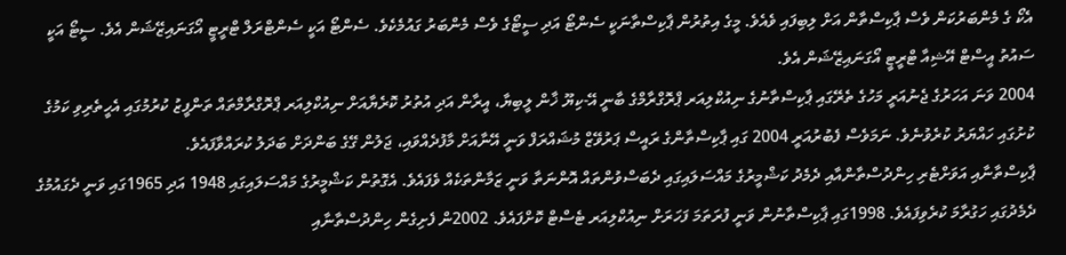އެކޯ ގެ މެންބަރުކަން ވެސް ޕާކިސްތާން އަށް ލިބިފައި ވެއެވެ. މީގެ އިތުރުން ޕާކިސްތާނަކީ ސެންޓޯ އަދި ސީޓޯގެ ވެސް މެންބަރު ގައުމެކެވެ. ސެންޓޯ އަކީ ސެންޓްރަލް ޓްރީޓީ އޯގަނައިޒޭޝަން އެވެ. ސީޓޯ އަކީ ސައުތު އީސްޓް އޭޝިއާ ޓްރީޓީ އޯގަނައިޒޭޝަން އެވެ.
2004 ވަނަ އަހަރުގެ ޖެނުއަރީ މަހުގެ ތެރޭގައި ޕާކިސްތާނުގެ ނިއުކްލިއަރ ޕްރޮގްރާމްގެ ބާނީ އޭ-ކިޔޫ ޚާން ލީބިޔާ، އީރާން އަދި އުތުރު ކޮރެޔާއަށް ނިއުކްލިއަރ ޕްރޮގްރާމްތައް ތަންފީޒު ކުރުމުގައި އެހީތެރިވި ކަމުގެ ކުށުގައި ހައްޔަރު ކުރެވުނެވެ. ނަމަވެސް ފެބުރުއަރީ 2004 ގައި ޕާކިސްތާންގެ ރައީސް ޕަރުވޭޒް މުޝައްރަފް ވަނީ އޭނާއަށް މާފުދެއްވައި، ޖަލުން ގޭގެ ބަންދަށް ބަދަލު ކުރައްވާފައެވެ.
ޕާކިސްތާނާއި އަވަށްޓެރި ހިންދުސްތާންއާއި ދެމެދު ކަޝްމީރުގެ މައްސަލައިގައި ދެބަސްވުންތައް އޮންނަތާ ވަނީ ޒަމާންތަކެއް ވެފައެވެ. އެގޮތުން ކަޝްމީރުގެ މައްސަލައިގައި 1948 އަދި 1965ގައި ވަނީ ދެގައުމުގެ ދެމެދުގައި ހަގުރާމަ ކުރެވިފައެވެ. 1998ގައި ޕާކިސްތާނުން ވަނީ ފުރަތަމަ ފަހަރަށް ނިއުކްލިއަރ ޓެސްޓް ކޮށްފައެވެ. 2002ން ފެށިގެން ހިންދުސްތާނާއި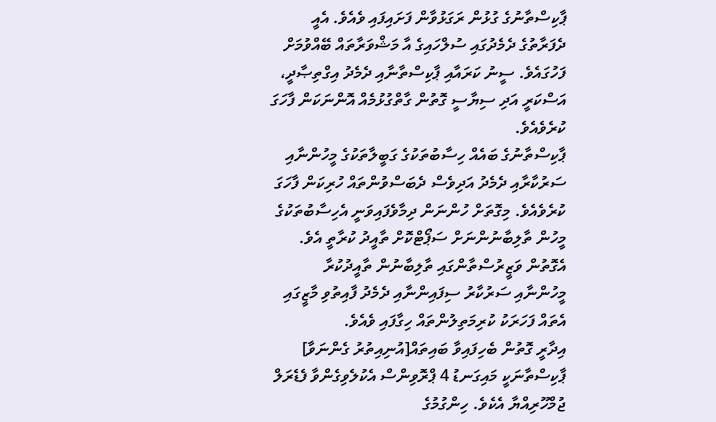ޕާކިސްތާނުގެ ގުޅުން ރަގަޅުވާން ފަށައިފައި ވެއެވެ. އެއީ ދެފަރާތުގެ ދެމެދުގައި ސުލްހައިގެ އާ މަޝްވަރާތައް ބޭއްވުމަށް ފަހުގައެވެ. ސީނު ކަރައާއި ޕާކިސްތާނާއި ދެމެދު އިގްތިޞާދީ، އަސްކަރީ އަދި ސިޔާސީ ގޮތުން ގާތްގުޅުމެއް އޮންނަކަން ފާހަގަ ކުރެވެއެވެ.
ޕާކިސްތާނުގެ ބައެއް ހިސާބުތަކުގެ ގަބީލާތަކުގެ މީހުންނާއި ސަރުކާރާއި ދެމެދު އަދިވެސް ދެބަސްވުންތައް ހުރިކަން ފާހަގަ ކުރެވެއެވެ. މިގޮތަށް ހުންނަން ދިމާވެފައިވަނީ އެހިސާބުތަކުގެ މީހުން ތާލިބާނުންނަށް ސަޕޯޓްކޮށް ތާއީދު ކުރާތީ އެވެ. އެގޮތުން ވަޒީރުސްތާންގައި ތާލިބާނުން ތާއީދުކުރާ މީހުންނާއި ސަރުކާރު ސިފައިންނާއި ދެމެދު ފާއިތުވި މާޒީގައި އެތައް ފަހަރަކު ކުރިމަތިލުންތައް ހިގާފައި ވެއެވެ.
އިދާރީ ގޮތުން ބެހިފައިވާ ބައިތައް[އުނިއިތުރު ގެންނަވާ]
ޕާކިސްތާނަކީ މައިގަނޑު 4 ޕްރޮވިންސް އެކުލެވިގެންވާ ފެޑެރަލް ޖުމްހޫރިއްޔާ އެކެވެ. ހިންގުމުގެ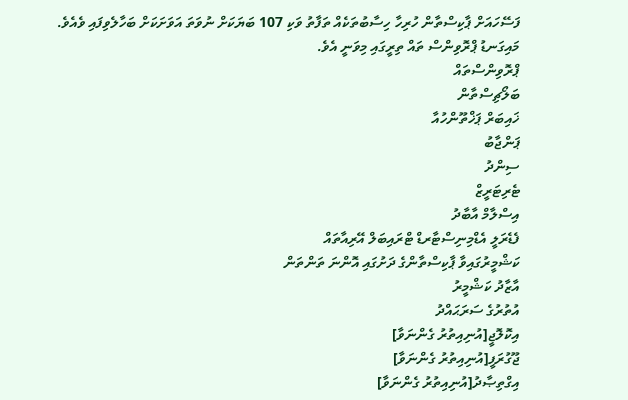ފަސޭހައަށް ޕާކިސްތާން ހުރިހާ ހިސާބުތަކެއް ތަފާތު ވަކި 107 ބަޔަކަށް ނުވަތަ އަވަށަކަށް ބަހާލެވިފައި ވެއެވެ. މައިގަނޑު ޕްރޮވިންސް ތައް ތިރީގައި މިވަނީ އެވެ.
ޕްރޮވިންސްތައް
ބަލޯޗިސްތާން
ޚައިބަރް ޕަޚްތޫންހުއާ
ޕަންޖާބު
ސިންދު
ޓެރިޓަރީޒް
އިސްލާމް އާބާދު
ފެޑެރަލީ އެޑްމިނިސްޓާރޑް ޓްރައިބަލް އޭރިއާތައް
ކަޝްމީރުގައިވާ ޕާކިސްތާންގެ ދަށުގައި އޮންނަ ތަންތަން
އާޒާދު ކަޝްމީރު
އުތުރުގެ ސަރަޙައްދު
އިކޮލޮޖީ[އުނިއިތުރު ގެންނަވާ]
ޖޫގުރަފީ[އުނިއިތުރު ގެންނަވާ]
އިގްތިޞާދު[އުނިއިތުރު ގެންނަވާ]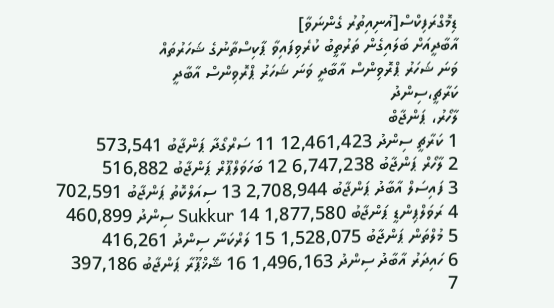ޑިމޮގްރަފިކްސް[އުނިއިތުރު ގެންނަވާ]
އާބާދީއަށް ބަލައިގެން ތަރުތީބު ކުރެވިފައިވާ ޕާކިސްތާނުގެ ޝަހަރުތައް
ވަނަ ޝަހަރު ޕްރޮވިންސް އާބާދީ ވަނަ ޝަހަރު ޕްރޮވިންސް އާބާދީ
ކަރާޗީ،ސިންދު
ލާހޯރު، ޕަންޖާބް
1 ކަރާޗީ ސިންދު 12,461,423 11 ސަރްގޯދާ ޕަންޖާބު 573,541
2 ލާހޯރް ޕަންޖާބު 6,747,238 12 ބަހަވަލްޕޫރް ޕަންޖާބު 516,882
3 ފައިސަލް އާބާދު ޕަންޖާބު 2,708,944 13 ސިއަލްކޮތު ޕަންޖާބު 702,591
4 ރަވަލްޕިންޑީ ޕަންޖާބު 1,877,580 14 Sukkur ސިންދު 460,899
5 މުލްތަން ޕަންޖާބު 1,528,075 15 ލަރްކަނާ ސިންދު 416,261
6 ހައިދަރު އާބާދު ސިންދު 1,496,163 16 ޝޭޚްޕޫރާ ޕަންޖާބު 397,186
7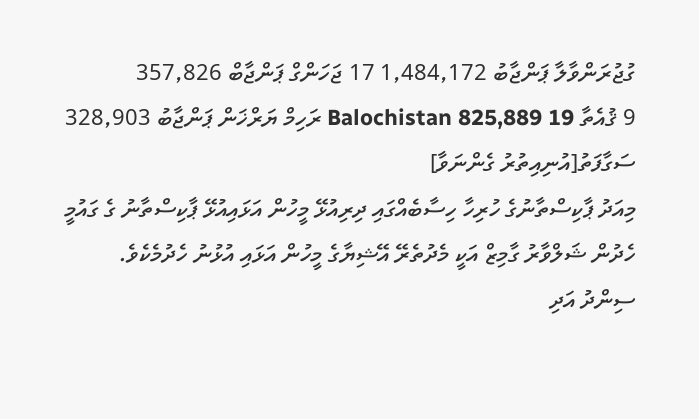ގުޖުރަންވާލާ ޕަންޖާބު 1,484,172 17 ޖަހަންގް ޕަންޖާބް 357,826
9 ޤުއެތާ Balochistan 825,889 19 ރަހިމް ޔަރްޚަން ޕަންޖާބު 328,903
ސަގާފަތު[އުނިއިތުރު ގެންނަވާ]
މިއަދު ޕާކިސްތާނުގެ ހުރިހާ ހިސާބެއްގައި ދިރިއުޅޭ މީހުން އަޅައިއުޅޭ ޕާކިސްތާނު ގެ ގައުމީ ހެދުން ޝަލްވާރު ގާމިޒް އަކީ މެދުތެރޭ އޭޝިޔާގެ މީހުން އަޅައި އުޅުނު ހެދުމެކެވެ. ސިންދު އަދި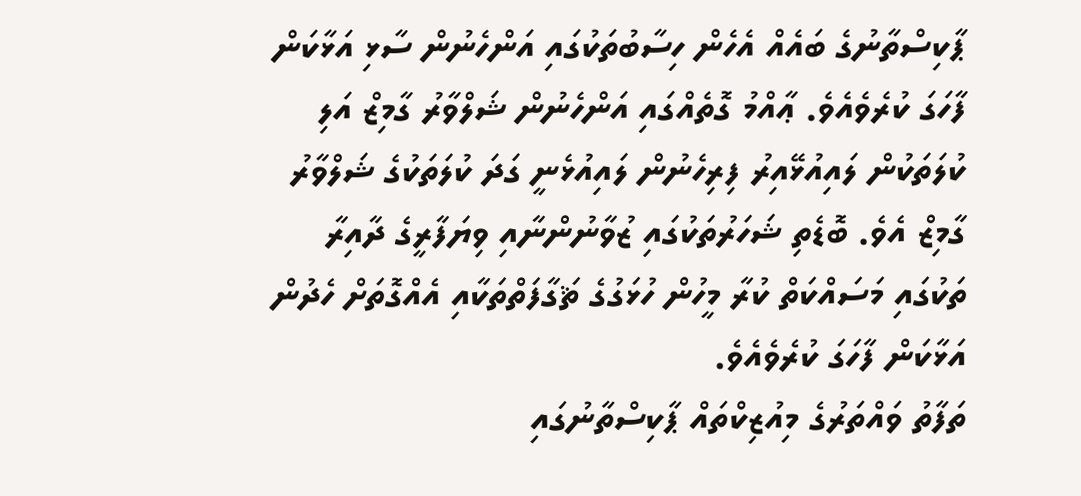ޕާކިސްތާނުގެ ބައެއް އެހެން ހިސާބުތަކުގައި އަންހެނުން ސާޅި އަޅާކަން ފާހަގަ ކުރެވެއެވެ. ޢާއްމު ގޮތެއްގައި އަންހެނުން ޝަލްވާރު ގާމިޒް އަލި ކުލަތަކުން ލައިއުޅޭއިރު ފިރިހެނުން ލައިއުޅެނީ ގަދަ ކުލަތަކުގެ ޝަލްވާރު ގާމިޒް އެވެ. ބޮޑެތި ޝަހަރުތަކުގައި ޒުވާނުންނާއި ވިޔަފާރީގެ ދާއިރާ ތަކުގައި މަސައްކަތް ކުރާ މީހުން ހުޅަގުގެ ޘަގާފަތްތަކާއި އެއްގޮތަށް ހެދުން އަޅާކަން ފާހަގަ ކުރެވެއެވެ.
ތަފާތު ވައްތަރުގެ މިއުޒިކްތައް ޕާކިސްތާނުގައި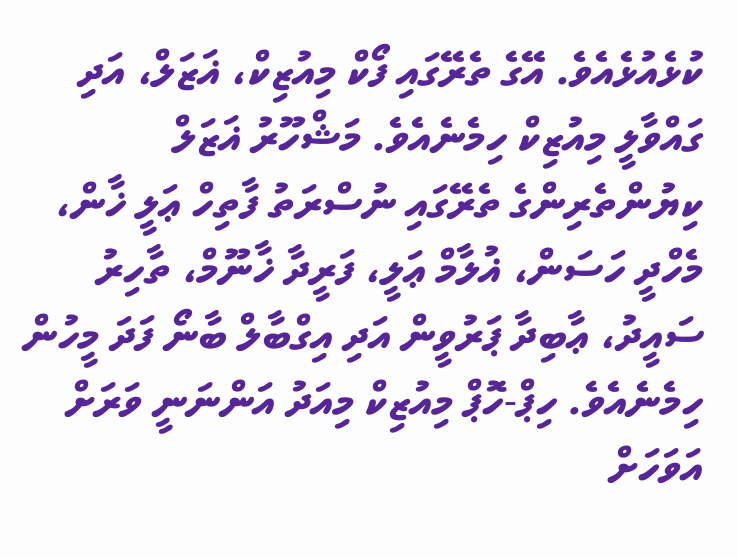ކުޅެއުޅެއެވެ. އޭގެ ތެރޭގައި ފޯކް މިއުޒިކް، ޣަޒަލް، އަދި ގައްވާލީ މިއުޒިކް ހިމެނެއެވެ. މަޝްހޫރު ޣަޒަލް ކިޔުންތެރިންގެ ތެރޭގައި ނުސްރަތު ފާތިހް ޢަލީ ޚާން، މެހްދީ ހަސަން، ޣުލާމް ޢަލީ، ފަރީދާ ޚާނޫމް، ތާހިރު ސައީދު، ޢާބިދާ ޕަރުވީން އަދި އިގްބާލް ބާނޯ ފަދަ މީހުން ހިމެނެއެވެ. ހިޕް-ހޮޕް މިއުޒިކް މިއަދު އަންނަނީ ވަރަށް އަވަހަށް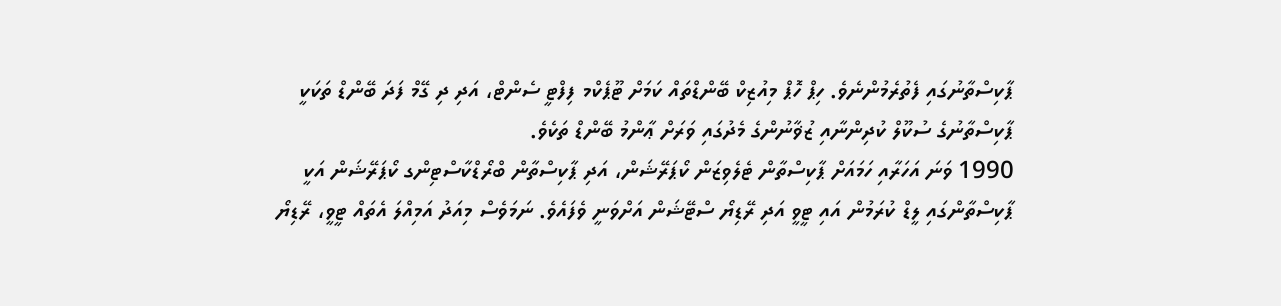ޕާކިސްތާނުގައި ފެތުރެމުންނެވެ. ހިޕް ހޮޕް މިއުޒިކް ބޭންޑްތައް ކަމަށް ޓޫޕެކްމ ފިފްޓީ ސެންޓް، އަދި ދި ގޭމް ފަދަ ބޭންޑް ތަކަކީ ޕާކިސްތާނުގެ ސުކޫލް ކުދިންނާއި ޒުޥާނުންގެ މެދުގައި ވަރަށް ޢާންމު ބޭންޑް ތަކެވެ.
1990 ވަނަ އަހަރާއި ހަމައަށް ޕާކިސްތާން ޓެލެވިޒަން ކޯޕަރޭޝަން، އަދި ޕާކިސްތާން ބްރޯޑްކާސްޓިންގ ކޯޕަރޭޝަން އަކީ ޕާކިސްތާންގައި ލީޑް ކުރަމުން އައި ޓީވީ އަދި ރޭޑިޔޯ ސްޓޭޝަން އަށްވަނީ ވެފައެވެ. ނަމަވެސް މިއަދު އަމިއްލަ އެތައް ޓީވީ، ރޭޑިޔޯ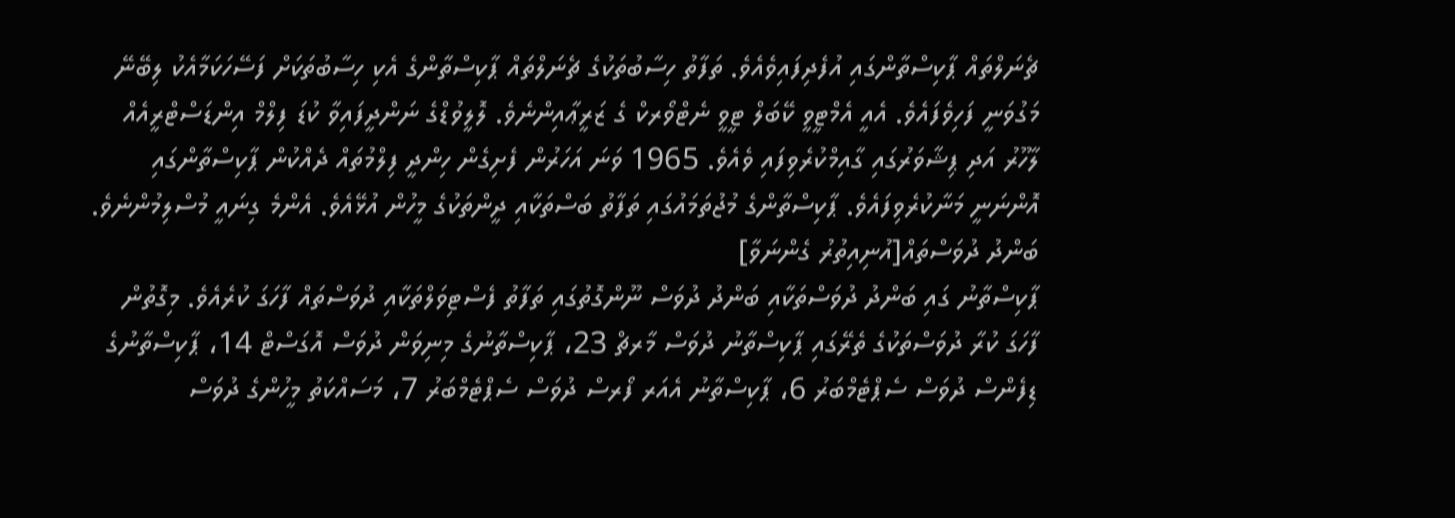ޗެނަލްތައް ޕާކިސްތާންގައި އުފެދިފައިވެއެވެ. ތަފާތު ހިސާބުތަކުގެ ޗެނަލްތައް ޕާކިސްތާންގެ އެކި ހިސާބުތަކަށް ފަސޭހަކަމާއެކު ލިބޭނޭ މަގުވަނީ ފަހިވެފައެވެ. އެއީ އެމްޓީވީ ކޭބަލް ޓީވީ ނެޓްވޯރކް ގެ ޒަރީޢާއިންނެވެ. ލޮލީވުޑްގެ ނަންދީފައިވާ ކުޑަ ފިލްމް އިންޑަސްޓްރީއެއް ލާހޫރު އަދި ޕިޝާވަރުގައި ގާއިމްކުރެވިފައި ވެއެވެ. 1965 ވަނަ އަހަރުން ފެށިގެން ހިންދީ ފިލްމުތައް ދެއްކުން ޕާކިސްތާންގައި އޮންނަނީ މަނާކުރެވިފައެވެ. ޕާކިސްތާންގެ މުޖުތަމައުގައި ތަފާތު ބަސްތަކާއި ދީންތަކުގެ މީހުން އުޅޭއެވެ. އެންމެ ގިނައީ މުސްލިމުންނެވެ.
ބަންދު ދުވަސްތައް[އުނިއިތުރު ގެންނަވާ]
ޕާކިސްތާނު ގައި ބަންދު ދުވަސްތަކާއި ބަންދު ދުވަސް ނޫންގޮތުގައި ތަފާތު ފެސްޓިވަލްތަކާއި ދުވަސްތައް ފާހަގަ ކުރެއެވެ. މިގޮތުން ފާހަގަ ކުރާ ދުވަސްތަކުގެ ތެރޭގައި ޕާކިސްތާނު ދުވަސް މާރޗް 23، ޕާކިސްތާނުގެ މިނިވަން ދުވަސް އޮގަސްޓް 14، ޕާކިސްތާނުގެ ޑިފެންސް ދުވަސް ސެޕްޓެމްބަރު 6، ޕާކިސްތާނު އެއަރ ފޯރސް ދުވަސް ސެޕްޓެމްބަރު 7، މަސައްކަތު މީހުންގެ ދުވަސް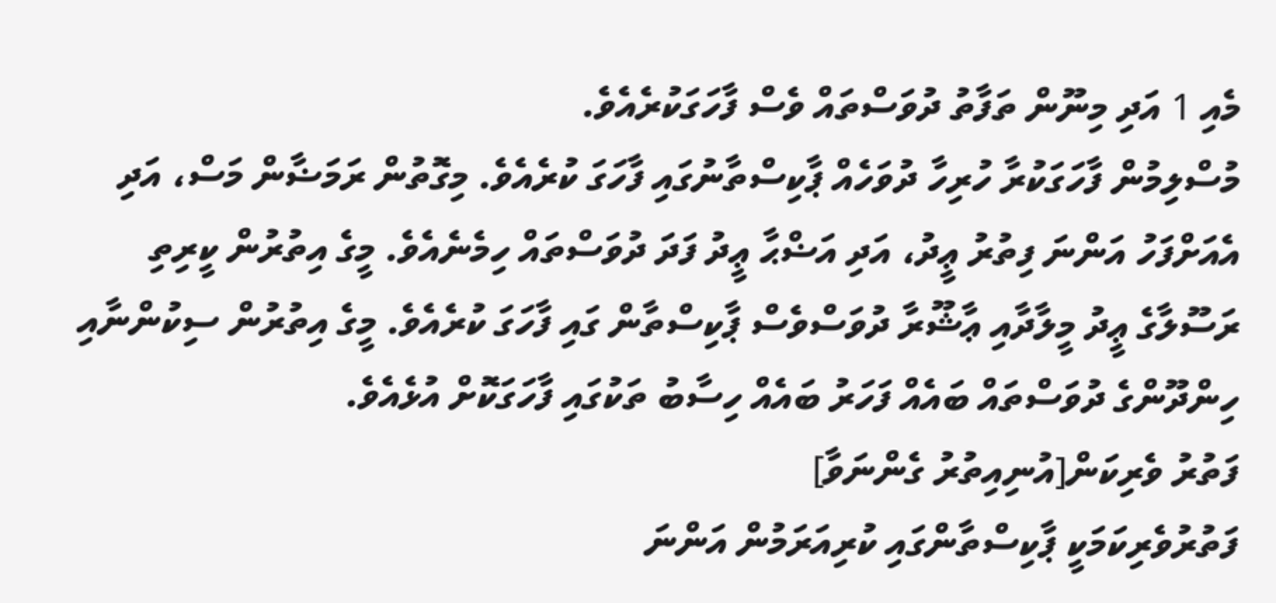މެއި 1 އަދި މިނޫން ތަފާތު ދުވަސްތައް ވެސް ފާހަގަކުރެއެވެ.
މުސްލިމުން ފާހަގަކުރާ ހުރިހާ ދުވަހެއް ޕާކިސްތާނުގައި ފާހަގަ ކުރެއެވެ. މިގޮތުން ރަމަޟާން މަސް، އަދި އެއަށްފަހު އަންނަ ފިތުރު ޢީދު، އަދި އަޟްޙާ ޢީދު ފަދަ ދުވަސްތައް ހިމެނެއެވެ. މީގެ އިތުރުން ކީރިތި ރަސޫލާގެ ޢީދު މީލާދާއި ޢާޝޫރާ ދުވަސްވެސް ޕާކިސްތާން ގައި ފާހަގަ ކުރެއެވެ. މީގެ އިތުރުން ސިކުންނާއި ހިންދޫންގެ ދުވަސްތައް ބައެއް ފަހަރު ބައެއް ހިސާބު ތަކުގައި ފާހަގަކޮށް އުޅެއެވެ.
ފަތުރު ވެރިކަން[އުނިއިތުރު ގެންނަވާ]
ފަތުރުވެރިކަމަކީ ޕާކިސްތާންގައި ކުރިއަރަމުން އަންނަ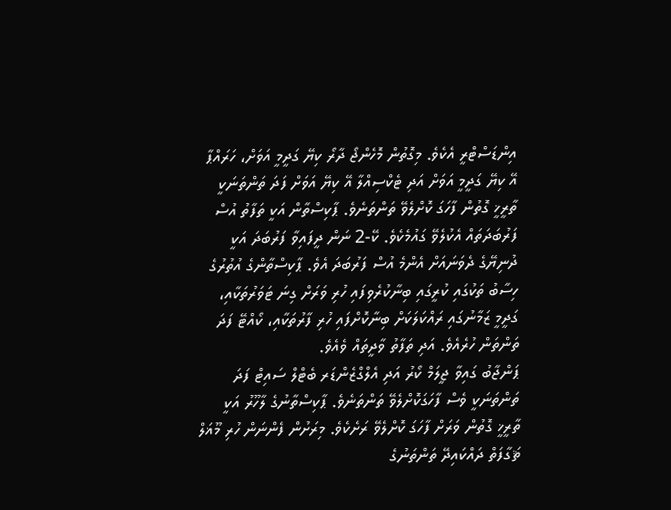އިންޑަސްޓްރީ އެކެވެ. މިގޮތުން މޮހެންޖޯ ދާރޯ ކިޔޭ ގަދީމީ އަވަށް، ހަރައްޕާ އޭ ކިޔޭ ގަދީމީ އަވަށް އަދި ޓެކްސިއްލާ އޭ ކިޔޭ އަވަށް ފަދަ ތަންތަނަކީ ތާރީޚީ ގޮތުން ފާހަގަ ކޮށްލެވޭ ތަންތަނެވެ. ޕާކިސްތާން އަކީ ތަފާތު އުސް ފަރުބަދަތައް އެކުލެވޭ ގައުމެކެވެ. ކޭ-2 ނަން ދީފައިވާ ފަރުބަދަ އަކީ ދުނިޔޭގެ ދެވަނައަށް އެންމެ އުސް ފަރުބަދަ އެވެ. ޕާކިސްތާންގެ އުތުރުގެ ހިސާބު ތަކުގައި ކުރީގައި ބިނާކުރެވިފައި ހުރި ވަރަށް ގިނަ ޓަވަރުތަކާއި، ގަދީމީ ޒަމާނުގައި ރައްކަލަކަށް ބިނާކޮށްފައި ހުރި ފާރުތަކާއި، ކޯއްޓޭ ފަދަ ތަންތަން ހުރެއެވެ. އަދި ތަފާތު ވާދީތައް ވެއެވެ.
ޕަންޖާބު ގައިވާ ޖީލަމް ކޯރު އަދި އެލްގްޒެންޑަރ ބެޓްލް ސައިޓް ފަދަ ތަންތަނަކީ ވެސް ފާހަގަކޮށްލެވޭ ތަންތަނެވެ. ޕާކިސްތާނުގެ ލާހޫރު އަކީ ތާރީޚީ ގޮތުން ވަރަށް ފާހަގަ ކޮށްލެވޭ ރަށެކެވެ. މިރަށުން ފެންނަން ހުރި މޫޣަލް ޘަގާފަތް ދައްކައިދޭ ތަންތަނުގެ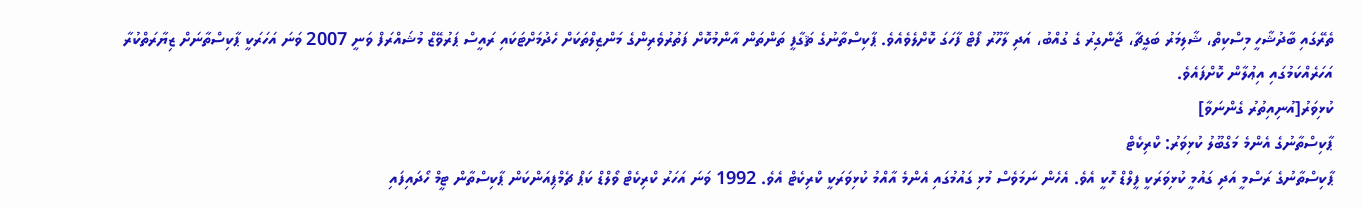ތެރޭގައި ބާދުޝާހީ މިސްކިތް، ޝާލިމަރު ބަގީޗާ، ޖާންގިރު ގެ ގުއްބު، އަދި ލާހޫރު ފޯޓް ފާހަގަ ކޮށްލެވެއެވެ. ޕާކިސްތާނުގެ ޘަގާފީ ތަންތަން އާންމުކޮށް ފަތުރުވެރިންގެ މަންޒިލްތަކަށް ހެދުމަށްޓަކައި ރައީސް ޕަރުވޭޒް މުޝައްރަފް ވަނީ 2007 ވަނަ އަހަރަކީ ޕާކިސްތާނަށް ޒިޔާރަތްކުރާ އަހަރެއްކަމުގައި އިޢުލާން ކޮށްފައެވެ.
ކުޅިވަރު[އުނިއިތުރު ގެންނަވާ]
ޕާކިސްތާނުގެ އެންމެ މަގްބޫލު ކުޅިވަރު: ކްރިކެޓް
ޕާކިސްތާނުގެ ރަސްމީ އަދި ގައުމީ ކުޅިވަރަކީ ފީލްޑް ހޮކީ އެވެ. އެހެން ނަމަވެސް މުޅި ގައުމުގައި އެންމެ އާއްމު ކުޅިވަރަކީ ކްރިކެޓް އެވެ. 1992 ވަނަ އަހަރު ކްރިކެޓް ވޯލްޑް ކަޕް ޗެމްޕިއަންކަން ޕާކިސްތާން ޓީމް ހޯދައިފައި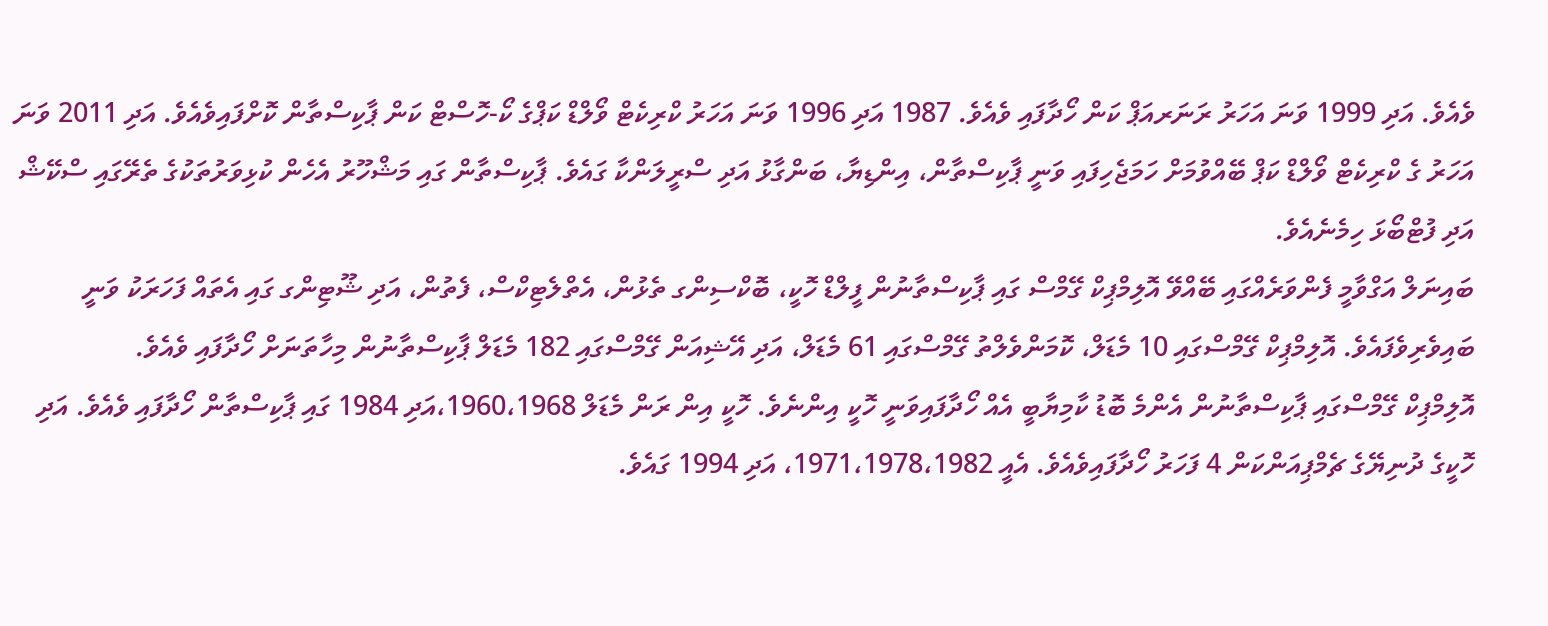ވެއެވެ. އަދި 1999 ވަނަ އަހަރު ރަނަރއަޕް ކަން ހޯދާފައި ވެއެވެ. 1987 އަދި 1996 ވަނަ އަހަރު ކްރިކެޓް ވޯލްޑް ކަޕްގެ ކޯ-ހޮސްޓް ކަން ޕާކިސްތާން ކޮށްފައިވެއެވެ. އަދި 2011 ވަނަ އަހަރު ގެ ކްރިކެޓް ވޯލްޑް ކަޕް ބޭއްވުމަށް ހަމަޖެހިފައި ވަނީ ޕާކިސްތާން، އިންޑިޔާ، ބަންގާޅު އަދި ސްރީލަންކާ ގައެވެ. ޕާކިސްތާން ގައި މަޝްހޫރު އެހެން ކުޅިވަރުތަކުގެ ތެރޭގައި ސްކޭޝް އަދި ފުޓްބޯޅަ ހިމެނެއެވެ.
ބައިނަލް އަގްވާމީ ފެންވަރެއްގައި ބޭއްވޭ އޮލިމްޕިކް ގޭމްސް ގައި ޕާކިސްތާނުން ފީލްޑް ހޮކީ، ބޮކްސިންގ ތެޅުން، އެތްލެޓިކްސް، ފެތުން، އަދި ޝޫޓިންގ ގައި އެތައް ފަހަރަކު ވަނީ ބައިވެރިވެފައެވެ. އޮލިމްޕިކް ގޭމްސްގައި 10 މެޑަލް، ކޮމަންވެލްތު ގޭމްސްގައި 61 މެޑަލް، އަދި އޭޝިއަން ގޭމްސްގައި 182 މެޑަލް ޕާކިސްތާނުން މިހާތަނަށް ހޯދާފައި ވެއެވެ.
އޮލިމްޕިކް ގޭމްސްގައި ޕާކިސްތާނުން އެންމެ ބޮޑު ކާމިޔާބީ އެއް ހޯދާފައިވަނީ ހޮކީ އިންނެވެ. ހޮކީ އިން ރަން މެޑަލް 1960،1968،އަދި 1984 ގައި ޕާކިސްތާން ހޯދާފައި ވެއެވެ. އަދި ހޮކީގެ ދުނިޔޭގެ ޗެމްޕިއަންކަން 4 ފަހަރު ހޯދާފައިވެއެވެ. އެއީ 1971،1978،1982، އަދި 1994 ގައެވެ.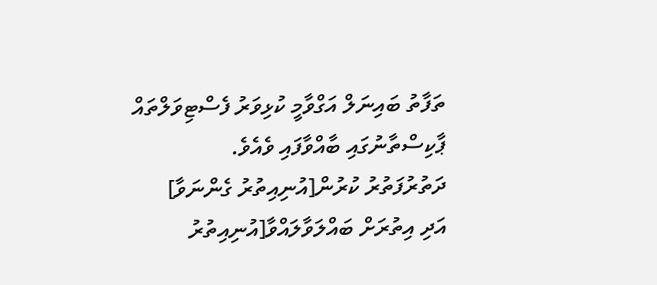ތަފާތު ބައިނަލް އަގްވާމީ ކުޅިވަރު ފެސްޓިވަލްތައް ޕާކިސްތާނުގައި ބާއްވާފައި ވެއެވެ.
ދަތުރުފަތުރު ކުރުން[އުނިއިތުރު ގެންނަވާ]
އަދި އިތުރަށް ބައްލަވާލައްވާ[އުނިއިތުރު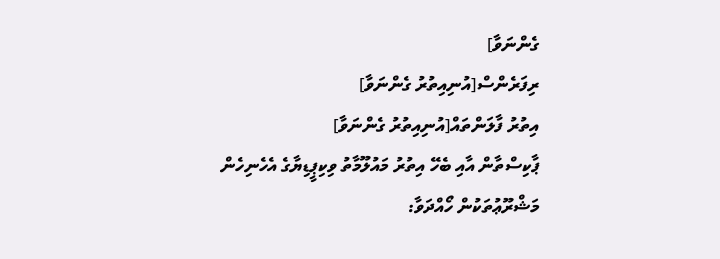ގެންނަވާ]
ރިފަރެންސް[އުނިއިތުރު ގެންނަވާ]
އިތުރު ފާލަންތައް[އުނިއިތުރު ގެންނަވާ]
ޕާކިސްތާން އާއި ބެހޭ އިތުރު މައުލޫމާތު ވިކިޕީޑިޔާގެ އެހެނިހެން މަޝްރޫޢުތަކުން ހޯއްދަވާ: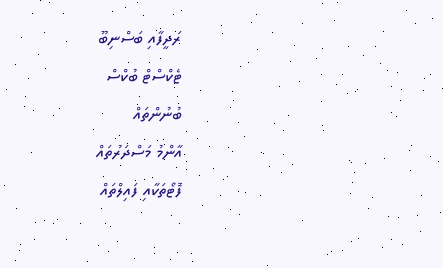ރަދީފާއި ބަސްނިބޫ
ޓެކްސްޓް ބުކްސް
ބުނުންތައް
އާންމު މަސްދަރުތައް
ފޮޓޯތަކާއި ފައިލްތައް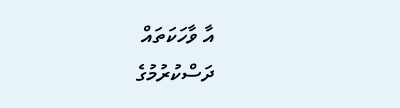އާ ވާހަކަތައް
ދަސްކުރުމުގެ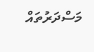މަސްދަރުތައް